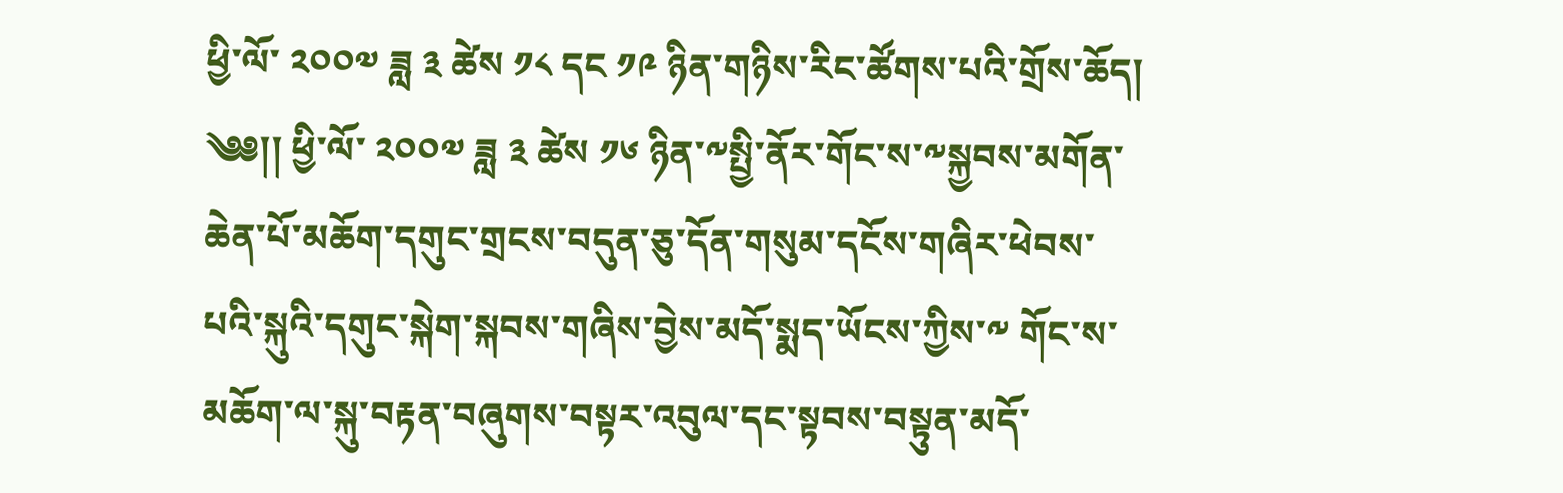ཕྱི་ལོ་ ༢༠༠༧ ཟླ ༣ ཚེས ༡༨ དང ༡༩ ཉིན་གཉིས་རིང་ཚོགས་པའི་གྲོས་ཆོད།
༄༅།། ཕྱི་ལོ་ ༢༠༠༧ ཟླ ༣ ཚེས ༡༦ ཉིན་༸སྤྱི་ནོར་གོང་ས་༸སྐྱབས་མགོན་ཆེན་པོ་མཆོག་དགུང་གྲངས་བདུན་ཅུ་དོན་གསུམ་དངོས་གཞིར་ཕེབས་པའི་སྐུའི་དགུང་སྐེག་སྐབས་གཞིས་བྱེས་མདོ་སྨད་ཡོངས་ཀྱིས་༸ གོང་ས་མཆོག་ལ་སྐུ་བརྟན་བཞུགས་བསྟར་འབུལ་དང་སྟབས་བསྟུན་མདོ་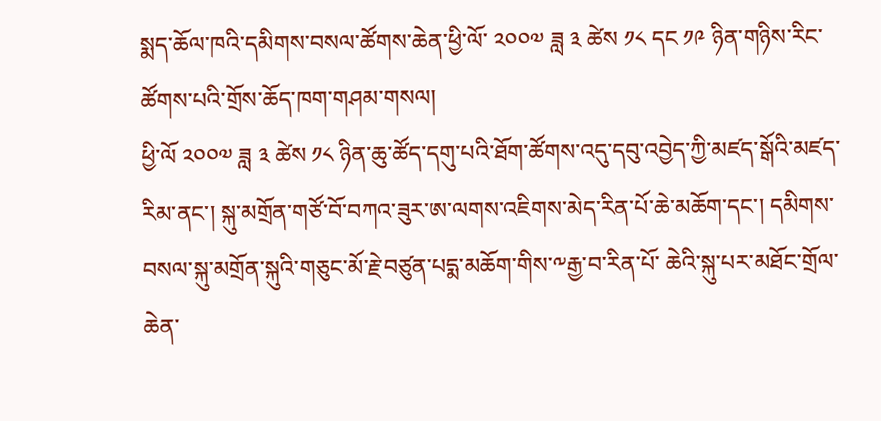སྨད་ཆོལ་ཁའི་དམིགས་བསལ་ཚོགས་ཆེན་ཕྱི་ལོ་ ༢༠༠༧ ཟླ ༣ ཚེས ༡༨ དང ༡༩ ཉིན་གཉིས་རིང་ཚོགས་པའི་གྲོས་ཆོད་ཁག་གཤམ་གསལ།
ཕྱི་ལོ ༢༠༠༧ ཟླ ༣ ཚེས ༡༨ ཉིན་ཆུ་ཚོད་དགུ་པའི་ཐོག་ཚོགས་འདུ་དབུ་འབྱེད་ཀྱི་མཛད་སྒོའི་མཛད་རིམ་ནང་། སྐུ་མགྲོན་གཙོ་བོ་བཀའ་ཟུར་ཨ་ལགས་འཇིགས་མེད་རིན་པོ་ཆེ་མཆོག་དང་། དམིགས་བསལ་སྐུ་མགྲོན་སྐུའི་གཅུང་མོ་རྗེ་བཙུན་པདྨ་མཆོག་གིས་༸རྒྱ་བ་རིན་པོ་ ཆེའི་སྐུ་པར་མཐོང་གྲོལ་ཆེན་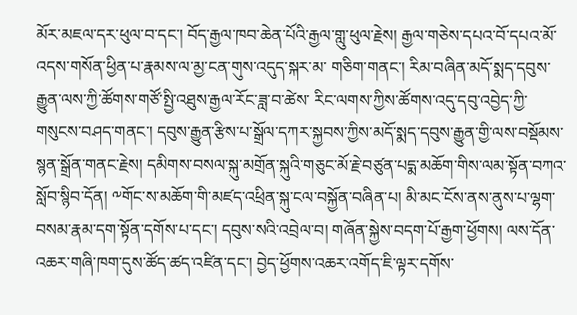མོར་མཇལ་དར་ཕུལ་བ་དང་། བོད་རྒྱལ་ཁབ་ཆེན་པོའི་རྒྱལ་གླུ་ཕུལ་རྗེས། རྒྱལ་གཅེས་དཔའ་བོ་དཔའ་མོ་འདས་གསོན་ཕྱིན་པ་རྣམས་ལ་མྱ་ངན་གུས་འདུད་སྐར་མ་ གཅིག་གནང་། རིམ་བཞིན་མདོ་སྨད་དབུས་རྒྱུན་ལས་ཀྱི་ཚོགས་གཙོ་སྤྱི་འཐུས་རྒྱལ་རོང་ཟླ་བ་ཚེས་ རིང་ལགས་ཀྱིས་ཚོགས་འདུ་དབུ་འབྱེད་ཀྱི་གསུངས་བཤད་གནང་། དབུས་རྒྱུན་རྩིས་པ་སྒྲོལ་དཀར་སྐྱབས་ཀྱིས་མདོ་སྨད་དབུས་རྒྱུན་གྱི་ལས་བསྡོམས་ སྙན་སྒྲོན་གནང་རྗེས། དམིགས་བསལ་སྐུ་མགྲོན་སྐུའི་གཅུང་མོ་རྗེ་བཙུན་པདྨ་མཆོག་གིས་ལམ་སྟོན་བཀའ་ སློབ་སྙིབ་དོན། ༸གོང་ས་མཆོག་གི་མཛད་འཕྲིན་སྐུ་ངལ་བསྐྱོན་བཞིན་པ། མི་མང་ངོས་ནས་ནུས་པ་ལྷག་བསམ་རྣམ་དག་སྟོན་དགོས་པ་དང་། དབུས་སའི་འབྲེལ་བ། གཞོན་སྐྱེས་བདག་པོ་རྒྱག་ཕྱོགས། ལས་དོན་འཆར་གཞི་ཁག་དུས་ཚོད་ཚད་འཛིན་དང་། བྱེད་ཕྱོགས་འཆར་འགོད་ཇི་ལྟར་དགོས་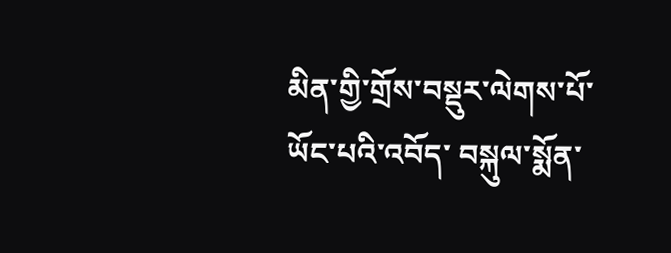མིན་གྱི་གྲོས་བསྡུར་ལེགས་པོ་ཡོང་པའི་འབོད་ བསྐུལ་སྨོན་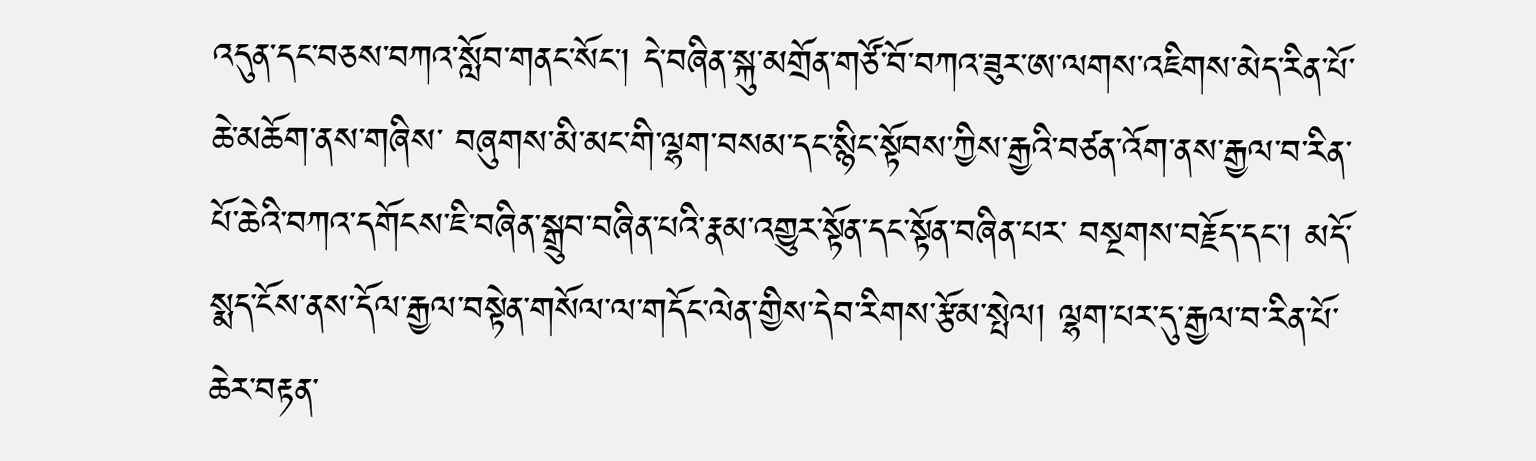འདུན་དང་བཅས་བཀའ་སློབ་གནང་སོང་། དེ་བཞིན་སྐུ་མགྲོན་གཙོ་བོ་བཀའ་ཟུར་ཨ་ལགས་འཇིགས་མེད་རིན་པོ་ཆེ་མཆོག་ནས་གཞིས་ བཞུགས་མི་མང་གི་ལྷག་བསམ་དང་སྙིང་སྟོབས་ཀྱིས་རྒྱའི་བཙན་འོག་ནས་རྒྱལ་བ་རིན་ པོ་ཆེའི་བཀའ་དགོངས་ཇི་བཞིན་སྒྲུབ་བཞིན་པའི་རྣམ་འགྱུར་སྟོན་དང་སྟོན་བཞིན་པར་ བསྔགས་བརྗོད་དང་། མདོ་སྨད་ངོས་ནས་དོལ་རྒྱལ་བསྟེན་གསོལ་ལ་གདོང་ལེན་གྱིས་དེབ་རིགས་རྩོམ་སྤེལ། ལྷག་པར་དུ་རྒྱལ་བ་རིན་པོ་ཆེར་བརྟན་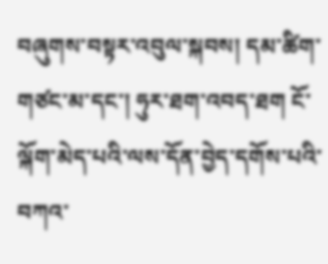བཞུགས་བསྟར་འབུལ་སྐབས། དམ་ཚིག་གཙང་མ་དང་། ཧུར་ཐག་འབད་ཐག ངོ་ལྐོག་མེད་པའི་ལས་དོན་བྱེད་དགོས་པའི་བཀའ་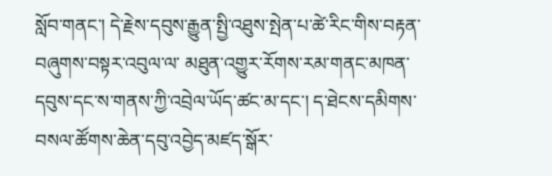སློབ་གནང་། དེ་རྗེས་དབུས་རྒྱུན་སྤྱི་འཐུས་སྤེན་པ་ཚེ་རིང་གིས་བརྟན་བཞུགས་བསྟར་འབུལ་ལ་ མཐུན་འགྱུར་རོགས་རམ་གནང་མཁན་དབུས་དང་ས་གནས་ཀྱི་འབྲེལ་ཡོད་ཚང་མ་དང་། ད་ཐེངས་དམིགས་བསལ་ཚོགས་ཆེན་དབུ་འབྱེད་མཛད་སྒོར་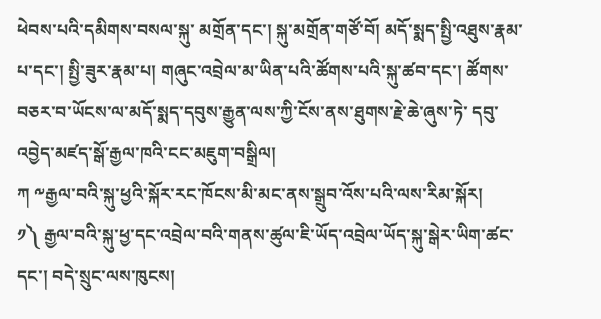ཕེབས་པའི་དམིགས་བསལ་སྐུ་ མགྲོན་དང་། སྐུ་མགྲོན་གཙོ་བོ། མདོ་སྨད་སྤྱི་འཐུས་རྣམ་པ་དང་། སྤྱི་ཟུར་རྣམ་པ། གཞུང་འབྲེལ་མ་ཡིན་པའི་ཚོགས་པའི་སྐུ་ཚབ་དང་། ཚོགས་བཅར་བ་ཡོངས་ལ་མདོ་སྨད་དབུས་རྒྱུན་ལས་ཀྱི་ངོས་ནས་ཐུགས་རྗེ་ཆེ་ཞུས་ཏེ་ དབུ་འབྱེད་མཛད་སྒོ་རྒྱལ་ཁའི་ངང་མཇུག་བསྒྲིལ།
ཀ ༸རྒྱལ་བའི་སྐུ་ཕྱའི་སྐོར་རང་ཁོངས་མི་མང་ནས་སྒྲུབ་འོས་པའི་ལས་རིམ་སྐོར།
༡༽ རྒྱལ་བའི་སྐུ་ཕྱ་དང་འབྲེལ་བའི་གནས་ཚུལ་ཇི་ཡོད་འབྲེལ་ཡོད་སྐུ་སྒེར་ཡིག་ཚང་ དང་། བདེ་སྲུང་ལས་ཁུངས།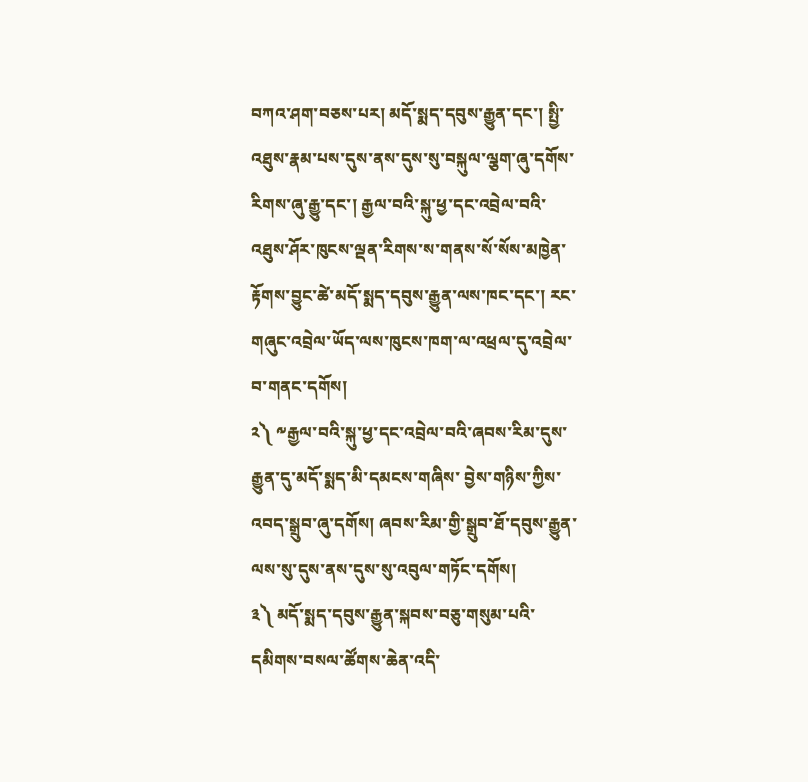བཀའ་ཤག་བཅས་པར། མདོ་སྨད་དབུས་རྒྱུན་དང་། སྤྱི་འཐུས་རྣམ་པས་དུས་ནས་དུས་སུ་བསྐུལ་ལྕག་ཞུ་དགོས་རིགས་ཞུ་རྒྱུ་དང་། རྒྱལ་བའི་སྐུ་ཕྱ་དང་འབྲེལ་བའི་འཐུས་ཤོར་ཁུངས་ལྡན་རིགས་ས་གནས་སོ་སོས་མཁྱེན་ རྟོགས་བྱུང་ཚེ་མདོ་སྨད་དབུས་རྒྱུན་ལས་ཁང་དང་། རང་གཞུང་འབྲེལ་ཡོད་ལས་ཁུངས་ཁག་ལ་འཕྲལ་དུ་འབྲེལ་བ་གནང་དགོས།
༢༽ ༸རྒྱལ་བའི་སྐུ་ཕྱ་དང་འབྲེལ་བའི་ཞབས་རིམ་དུས་རྒྱུན་དུ་མདོ་སྨད་མི་དམངས་གཞིས་ བྱེས་གཉིས་ཀྱིས་འབད་སྒྲུབ་ཞུ་དགོས། ཞབས་རིམ་གྱི་སྒྲུབ་ཐོ་དབུས་རྒྱུན་ལས་སུ་དུས་ནས་དུས་སུ་འབུལ་གཏོང་དགོས།
༣༽ མདོ་སྨད་དབུས་རྒྱུན་སྐབས་བཅུ་གསུམ་པའི་དམིགས་བསལ་ཚོགས་ཆེན་འདི་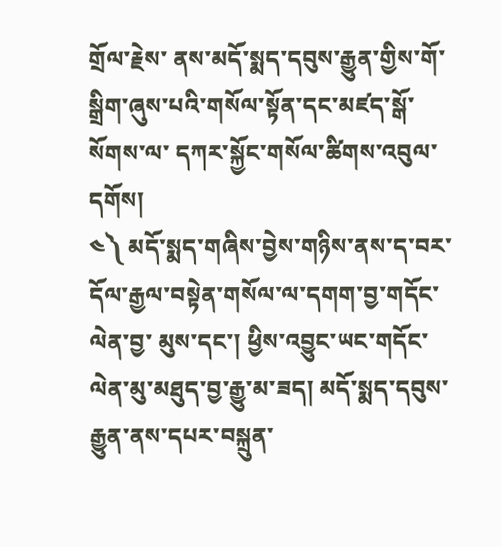གྲོལ་རྗེས་ ནས་མདོ་སྨད་དབུས་རྒྱུན་གྱིས་གོ་སྒྲིག་ཞུས་པའི་གསོལ་སྟོན་དང་མཛད་སྒོ་སོགས་ལ་ དཀར་སྐྱོང་གསོལ་ཚིགས་འབུལ་དགོས།
༤༽ མདོ་སྨད་གཞིས་བྱེས་གཉིས་ནས་ད་བར་དོལ་རྒྱལ་བསྟེན་གསོལ་ལ་དགག་བྱ་གདོང་ལེན་བྱ་ མུས་དང་། ཕྱིས་འབྱུང་ཡང་གདོང་ལེན་མུ་མཐུད་བྱ་རྒྱུ་མ་ཟད། མདོ་སྨད་དབུས་རྒྱུན་ནས་དཔར་བསྐྲུན་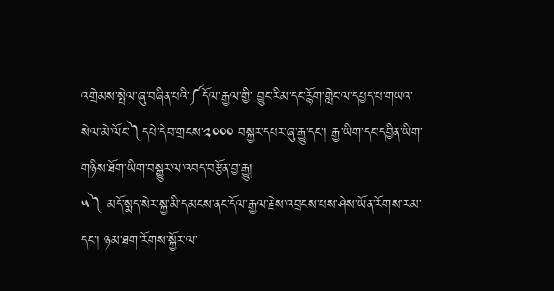འགྲེམས་སྤེལ་ཞུ་བཞིན་པའི་༼དོལ་རྒྱལ་གྱི་ བྱུང་རིམ་དང་རྙོག་གླེང་ལ་དཔྱད་པ་གཡའ་སེལ་མེ་ལོང་༽དཔེ་དེབ་གྲངས་༢༠༠༠ བསྐྱར་དཔར་ཞུ་རྒྱུ་དང་། རྒྱ་ཡིག་དང་དབྱིན་ཡིག་གཉིས་ཐོག་ཡིག་བསྒྱུར་ལ་འབད་བརྩོན་བྱ་རྒྱུ།
༥༽ མདོ་སྨད་སེར་སྐྱ་མི་དམངས་ནང་དོལ་རྒྱལ་རྗེས་འབྲངས་པས་ཤེས་ཡོན་རོགས་རམ་དང་། ཉམ་ཐག་རོགས་སྐྱོར་ལ་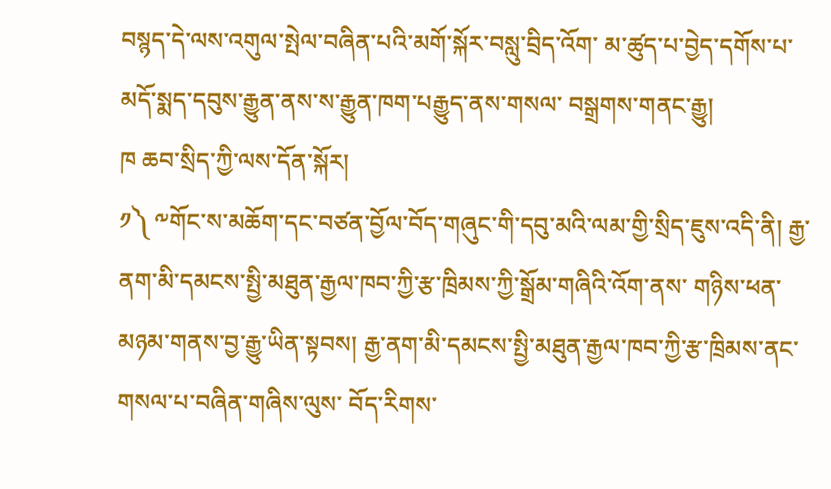བསྙད་དེ་ལས་འགུལ་སྤེལ་བཞིན་པའི་མགོ་སྐོར་བསླུ་བྲིད་འོག་ མ་ཚུད་པ་བྱེད་དགོས་པ་མདོ་སྨད་དབུས་རྒྱུན་ནས་ས་རྒྱུན་ཁག་པརྒྱུད་ནས་གསལ་ བསྒྲགས་གནང་རྒྱུ།
ཁ ཆབ་སྲིད་ཀྱི་ལས་དོན་སྐོར།
༡༽ ༸གོང་ས་མཆོག་དང་བཙན་བྱོལ་བོད་གཞུང་གི་དབུ་མའི་ལམ་གྱི་སྲིད་ཇུས་འདི་ནི། རྒྱ་ནག་མི་དམངས་སྤྱི་མཐུན་རྒྱལ་ཁབ་ཀྱི་རྩ་ཁྲིམས་ཀྱི་སྒྲོམ་གཞིའི་འོག་ནས་ གཉིས་ཕན་མཉམ་གནས་བྱ་རྒྱུ་ཡིན་སྟབས། རྒྱ་ནག་མི་དམངས་སྤྱི་མཐུན་རྒྱལ་ཁབ་ཀྱི་རྩ་ཁྲིམས་ནང་གསལ་པ་བཞིན་གཞིས་ལུས་ བོད་རིགས་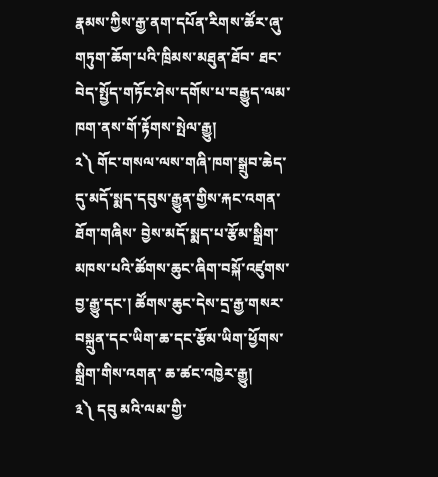རྣམས་ཀྱིས་རྒྱ་ནག་དཔོན་རིགས་ཚོར་ཞུ་གཏུག་ཆོག་པའི་ཁྲིམས་མཐུན་ཐོབ་ ཐང་བེད་སྤྱོད་གཏོང་ཤེས་དགོས་པ་བརྒྱུད་ལམ་ཁག་ནས་གོ་རྟོགས་སྤེལ་རྒྱུ།
༢༽ གོང་གསལ་ལས་གཞི་ཁག་སྒྲུབ་ཆེད་དུ་མདོ་སྨད་དབུས་རྒྱུན་གྱིས་རྐང་འགན་ཐོག་གཞིས་ བྱེས་མདོ་སྨད་པ་རྩོམ་སྒྲིག་མཁས་པའི་ཚོགས་ཆུང་ཞིག་བསྐོ་འཛུགས་བྱ་རྒྱུ་དང་། ཚོགས་ཆུང་དེས་དྲ་རྒྱ་གསར་བསྐྲུན་དང་ཡིག་ཆ་དང་རྩོམ་ཡིག་ཕྱོགས་སྒྲིག་གིས་འགན་ ཆ་ཚང་འཁྱེར་རྒྱུ།
༣༽ དབུ མའི་ལམ་གྱི་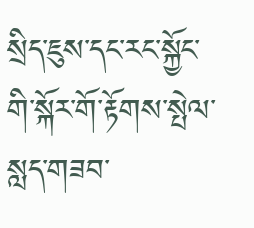སྲིད་ཇུས་དང་རང་སྐྱོང་གི་སྐོར་གོ་རྟོགས་སྤེལ་སླད་གཟབ་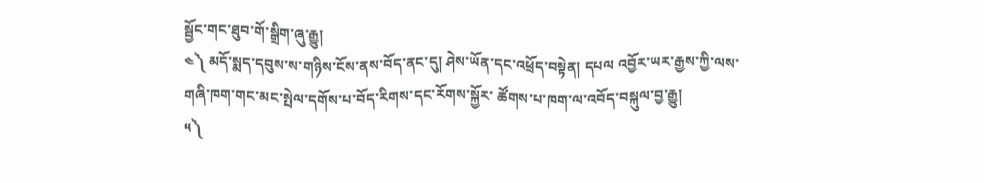སྦྱོང་གང་ཐུབ་གོ་སྒྲིག་ཞུ་རྒྱུ།
༤༽ མདོ་སྨད་དབུས་ས་གཉིས་ངོས་ནས་བོད་ནང་དུ། ཤེས་ཡོན་དང་འཕྲོད་བསྟེན། དཔལ འབྱོར་ཡར་རྒྱས་ཀྱི་ལས་གཞི་ཁག་གང་མང་སྤེལ་དགོས་པ་བོད་རིགས་དང་རོགས་སྐྱོར་ ཚོགས་པ་ཁག་ལ་འབོད་བསྐུལ་བྱ་རྒྱུ།
༥༽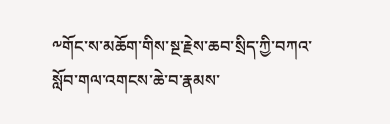༸གོང་ས་མཆོག་གིས་སྔ་རྗེས་ཆབ་སྲིད་ཀྱི་བཀའ་སློབ་གལ་འགངས་ཆེ་བ་རྣམས་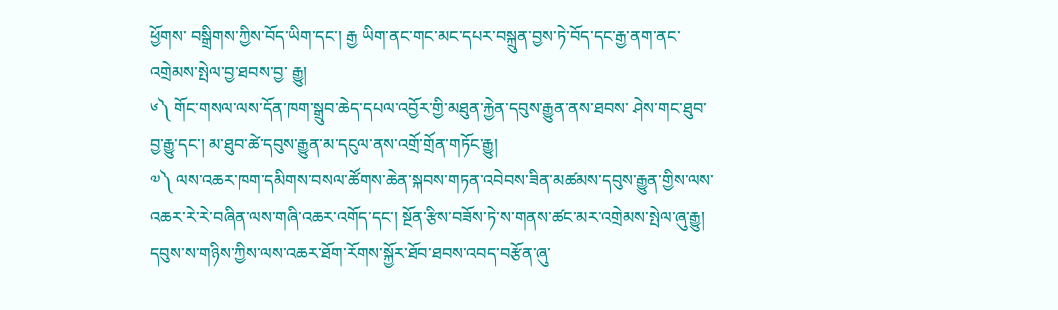ཕྱོགས་ བསྒྲིགས་ཀྱིས་བོད་ཡིག་དང་། རྒྱ ཡིག་ནང་གང་མང་དཔར་བསྐྲུན་བྱས་ཏེ་བོད་དང་རྒྱ་ནག་ནང་འགྲེམས་སྤེལ་བྱ་ཐབས་བྱ་ རྒྱུ།
༦༽ གོང་གསལ་ལས་དོན་ཁག་སྒྲུབ་ཆེད་དཔལ་འབྱོར་གྱི་མཐུན་རྐྱེན་དབུས་རྒྱུན་ནས་ཐབས་ ཤེས་གང་ཐུབ་བྱ་རྒྱུ་དང་། མ་ཐུབ་ཚེ་དབུས་རྒྱུན་མ་དངུལ་ནས་འགྲོ་གྲོན་གཏོང་རྒྱུ།
༧༽ ལས་འཆར་ཁག་དམིགས་བསལ་ཚོགས་ཆེན་སྐབས་གཏན་འབེབས་ཟིན་མཚམས་དབུས་རྒྱུན་གྱིས་ལས་ འཆར་རེ་རེ་བཞིན་ལས་གཞི་འཆར་འགོད་དང་། སྔོན་རྩིས་བཟོས་ཏེ་ས་གནས་ཚང་མར་འགྲེམས་སྤེལ་ཞུ་རྒྱུ། དབུས་ས་གཉིས་ཀྱིས་ལས་འཆར་ཐོག་རོགས་སྐྱོར་ཐོབ་ཐབས་འབད་བརྩོན་ཞུ་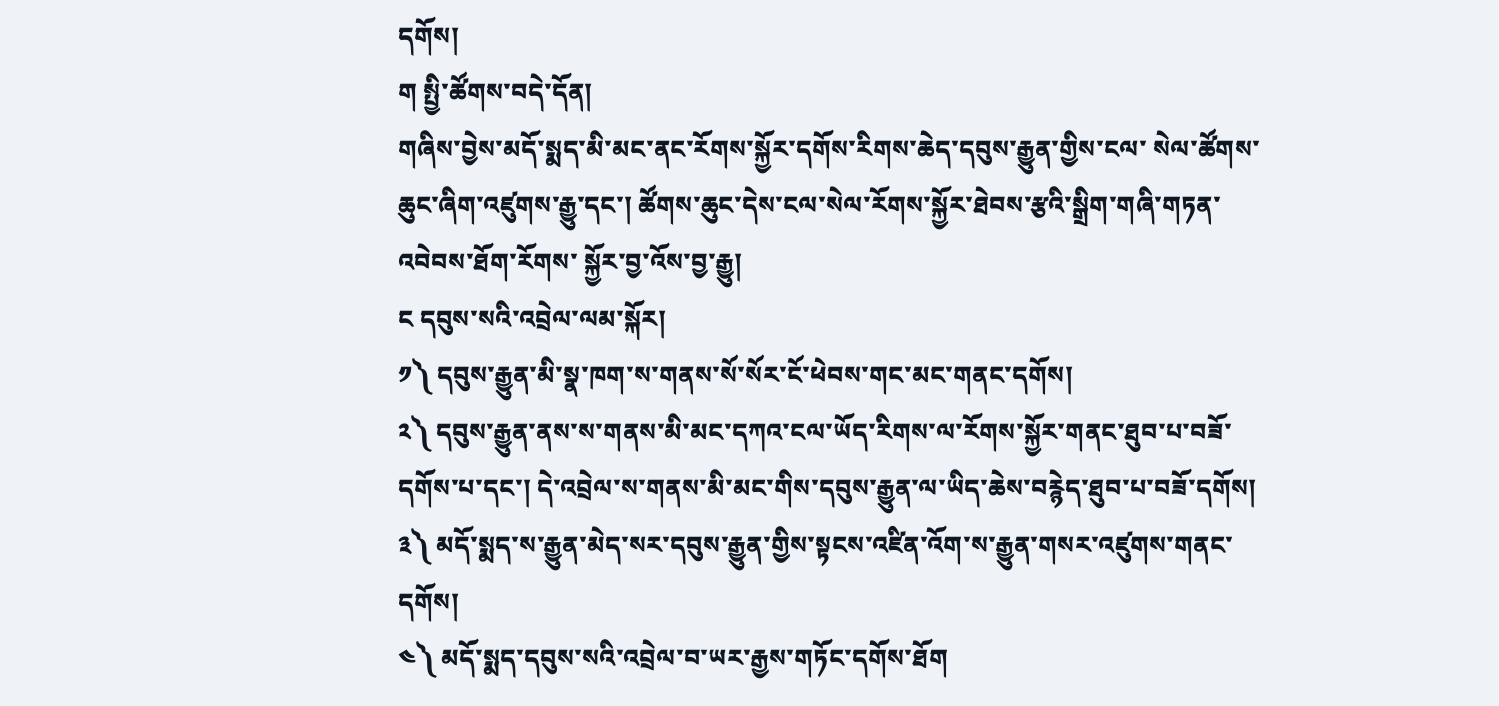དགོས།
ག སྤྱི་ཚོགས་བདེ་དོན།
གཞིས་བྱེས་མདོ་སྨད་མི་མང་ནང་རོགས་སྐྱོར་དགོས་རིགས་ཆེད་དབུས་རྒྱུན་གྱིས་ངལ་ སེལ་ཚོགས་ཆུང་ཞིག་འཛུགས་རྒྱུ་དང་། ཚོགས་ཆུང་དེས་ངལ་སེལ་རོགས་སྐྱོར་ཐེབས་རྩའི་སྒྲིག་གཞི་གཏན་འབེབས་ཐོག་རོགས་ སྐྱོར་བྱ་འོས་བྱ་རྒྱུ།
ང དབུས་སའི་འབྲེལ་ལམ་སྐོར།
༡༽ དབུས་རྒྱུན་མི་སྣ་ཁག་ས་གནས་སོ་སོར་ངོ་ཕེབས་གང་མང་གནང་དགོས།
༢༽ དབུས་རྒྱུན་ནས་ས་གནས་མི་མང་དཀའ་ངལ་ཡོད་རིགས་ལ་རོགས་སྐྱོར་གནང་ཐུབ་པ་བཟོ་ དགོས་པ་དང་། དེ་འབྲེལ་ས་གནས་མི་མང་གིས་དབུས་རྒྱུན་ལ་ཡིད་ཆེས་བརྙེད་ཐུབ་པ་བཟོ་དགོས།
༣༽ མདོ་སྨད་ས་རྒྱུན་མེད་སར་དབུས་རྒྱུན་གྱིས་སྟངས་འཛིན་འོག་ས་རྒྱུན་གསར་འཛུགས་གནང་དགོས།
༤༽ མདོ་སྨད་དབུས་སའི་འབྲེལ་བ་ཡར་རྒྱས་གཏོང་དགོས་ཐོག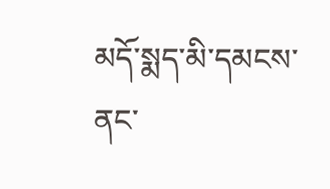མདོ་སྨད་མི་དམངས་ནང་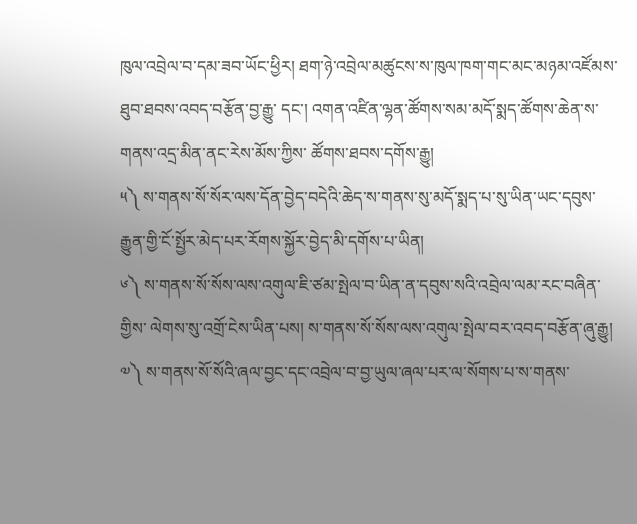ཁུལ་འབྲེལ་བ་དམ་ཟབ་ཡོང་ཕྱིར། ཐག་ཉེ་འབྲེལ་མཚུངས་ས་ཁུལ་ཁག་གང་མང་མཉམ་འཛོམས་ཐུབ་ཐབས་འབད་བརྩོན་བྱ་རྒྱུ་ དང་། འགན་འཛིན་ལྷན་ཚོགས་སམ་མདོ་སྨད་ཚོགས་ཆེན་ས་གནས་འདྲ་མིན་ནང་རེས་མོས་ཀྱིས་ ཚོགས་ཐབས་དགོས་རྒྱུ།
༥༽ ས་གནས་སོ་སོར་ལས་དོན་བྱེད་བདེའི་ཆེད་ས་གནས་སུ་མདོ་སྨད་པ་སུ་ཡིན་ཡང་དབུས་ རྒྱུན་གྱི་ངོ་སྤྱོར་མེད་པར་རོགས་སྐྱོར་བྱེད་མི་དགོས་པ་ཡིན།
༦༽ ས་གནས་སོ་སོས་ལས་འགུལ་ཇི་ཙམ་སྤེལ་བ་ཡིན་ན་དབུས་སའི་འབྲེལ་ལམ་རང་བཞིན་གྱིས་ ལེགས་སུ་འགྲོ་ངེས་ཡིན་པས། ས་གནས་སོ་སོས་ལས་འགུལ་སྤེལ་བར་འབད་བརྩོན་ཞུ་རྒྱུ།
༧༽ ས་གནས་སོ་སོའི་ཞལ་བྱང་དང་འབྲེལ་བ་བྱ་ཡུལ་ཞལ་པར་ལ་སོགས་པ་ས་གནས་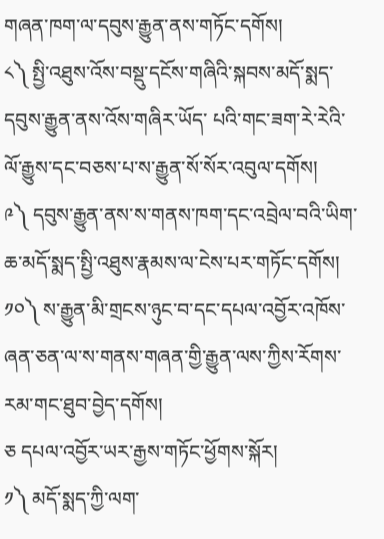གཞན་ཁག་ལ་དབུས་རྒྱུན་ནས་གཏོང་དགོས།
༨༽ སྤྱི་འཐུས་འོས་བསྡུ་དངོས་གཞིའི་སྐབས་མདོ་སྨད་དབུས་རྒྱུན་ནས་འོས་གཞིར་ཡོད་ པའི་གང་ཟག་རེ་རེའི་ལོ་རྒྱུས་དང་བཅས་པ་ས་རྒྱུན་སོ་སོར་འབུལ་དགོས།
༩༽ དབུས་རྒྱུན་ནས་ས་གནས་ཁག་དང་འབྲེལ་བའི་ཡིག་ཆ་མདོ་སྨད་སྤྱི་འཐུས་རྣམས་ལ་ངེས་པར་གཏོང་དགོས།
༡༠༽ ས་རྒྱུན་མི་གྲངས་ཉུང་བ་དང་དཔལ་འབྱོར་འཁོས་ཞན་ཅན་ལ་ས་གནས་གཞན་གྱི་རྒྱུན་ལས་ཀྱིས་རོགས་རམ་གང་ཐུབ་བྱེད་དགོས།
ཅ དཔལ་འབྱོར་ཡར་རྒྱས་གཏོང་ཕྱོགས་སྐོར།
༡༽ མདོ་སྨད་ཀྱི་ལག་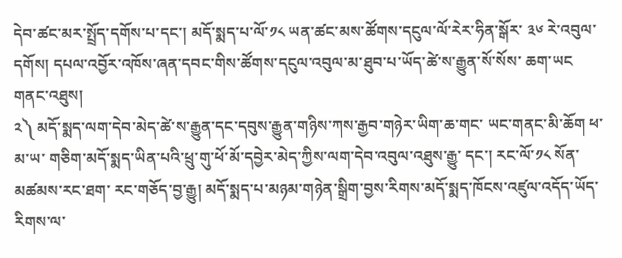དེབ་ཚང་མར་སྤྲོད་དགོས་པ་དང་། མདོ་སྨད་པ་ལོ་༡༨ ཡན་ཚང་མས་ཚོགས་དངུལ་ལོ་རེར་ཧིན་སྒོར་ ༣༦ རེ་འབུལ་དགོས། དཔལ་འབྱོར་འཁོས་ཞན་དབང་གིས་ཚོགས་དངུལ་འབུལ་མ་ཐུབ་པ་ཡོད་ཚེ་ས་རྒྱུན་སོ་སོས་ ཆག་ཡང གནང་འཐུས།
༢༽ མདོ་སྨད་ལག་དེབ་མེད་ཚེ་ས་རྒྱུན་དང་དབུས་རྒྱུན་གཉིས་ཀས་རྒྱབ་གཉེར་ཡིག་ཆ་གང་ ཡང་གནང་མི་ཆོག ཕ་མ་ཡ་ གཅིག་མདོ་སྨད་ཡིན་པའི་ཕྲུ་གུ་ཕོ་མོ་དབྱེར་མེད་ཀྱིས་ལག་དེབ་འབུལ་འཐུས་རྒྱུ་ དང་། རང་ལོ་༡༨ སོན་མཚམས་རང་ཐག་ རང་གཅོད་བྱ་རྒྱུ། མདོ་སྨད་པ་མཉམ་གཉེན་སྒྲིག་བྱས་རིགས་མདོ་སྨད་ཁོངས་འཛུལ་འདོད་ཡོད་རིགས་ལ་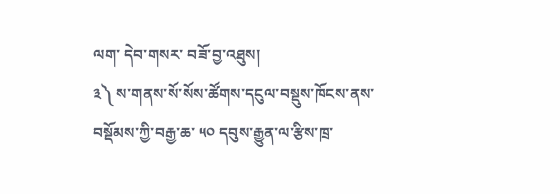ལག་ དེབ་གསར་ བཟོ་བྱ་འཐུས།
༣༽ ས་གནས་སོ་སོས་ཚོགས་དངུལ་བསྡུས་ཁོངས་ནས་བསྡོམས་ཀྱི་བརྒྱ་ཆ་ ༥༠ དབུས་རྒྱུན་ལ་རྩིས་ཁྲ་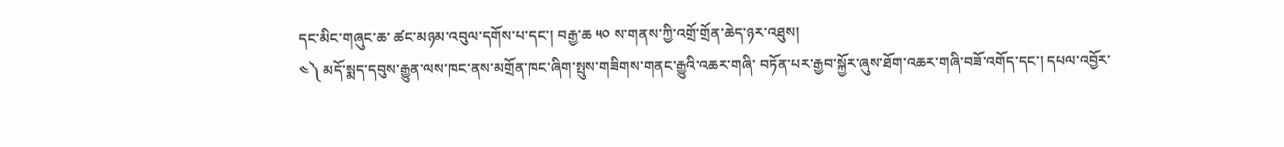དང་མིང་གཞུང་ཆ་ ཚང་མཉམ་འབུལ་དགོས་པ་དང་། བརྒྱ་ཆ ༥༠ ས་གནས་ཀྱི་འགྲོ་གྲོན་ཆེད་ཉར་འཐུས།
༤༽ མདོ་སྨད་དབུས་རྒྱུན་ལས་ཁང་ནས་མགྲོན་ཁང་ཞིག་སྤུས་གཟིགས་གནང་རྒྱུའི་འཆར་གཞི་ བཏོན་པར་རྒྱབ་སྐྱོར་ཞུས་ཐོག་འཆར་གཞི་བཟོ་འགོད་དང་། དཔལ་འབྱོར་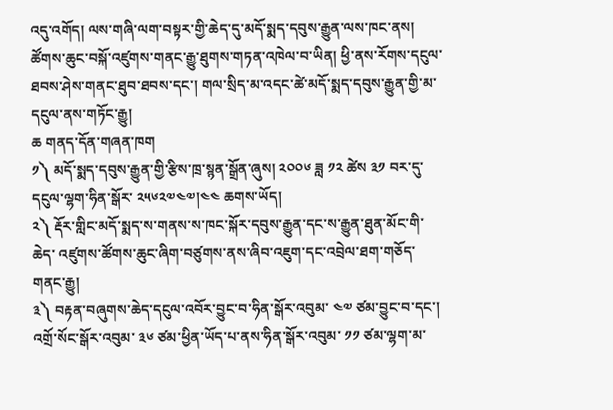འདུ་འགོད། ལས་གཞི་ལག་བསྟར་གྱི་ཆེད་དུ་མདོ་སྨད་དབུས་རྒྱུན་ལས་ཁང་ནས། ཚོགས་ཆུང་བསྐོ་འཛུགས་གནང་རྒྱུ་ཐུགས་གཏན་འཁེལ་བ་ཡིན། ཕྱི་ནས་རོགས་དངུལ་ཐབས་ཤེས་གནང་ཐུབ་ཐབས་དང་། གལ་སྲིད་མ་འདང་ཚེ་མདོ་སྨད་དབུས་རྒྱུན་གྱི་མ་དངུལ་ནས་གཏོང་རྒྱུ།
ཆ གནད་དོན་གཞན་ཁག
༡༽ མདོ་སྨད་དབུས་རྒྱུན་གྱི་རྩིས་ཁྲ་སྙན་སྒྲོན་ཞུས། ༢༠༠༦ ཟླ ༡༢ ཚེས ༣༡ བར་དུ་དངུལ་ལྷག་ཧིན་སྒོར་ ༢༥༦༢༧༤༧།༤༤ ཆགས་ཡོད།
༢༽ རྡོར་གླིང་མདོ་སྨད་ས་གནས་ས་ཁང་སྐོར་དབུས་རྒྱུན་དང་ས་རྒྱུན་ཐུན་མོང་གི་ཆེད་ འཛུགས་ཚོགས་ཆུང་ཞིག་བཙུགས་ནས་ཞིབ་འཇུག་དང་འབྲེལ་ཐག་གཅོད་གནང་རྒྱུ།
༣༽ བརྟན་བཞུགས་ཆེད་དངུལ་འབོར་བྱུང་བ་ཧིན་སྒོར་འབུམ་ ༤༧ ཙམ་བྱུང་བ་དང་། འགྲོ་སོང་སྒོར་འབུམ་ ༣༦ ཙམ་ཕྱིན་ཡོད་པ་ནས་ཧིན་སྒོར་འབུམ་ ༡༡ ཙམ་ལྷག་མ་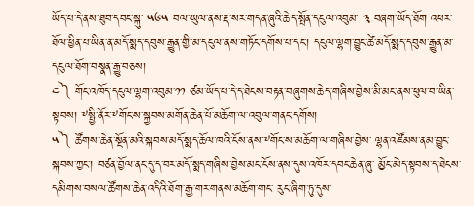ཡོད་པ་དེ་ནས་ཐུབ་དབང་སྐུ་ ༥༦༥ བལ་ཡུལ་ནས་རྡ་སར་གདན་ཞུའི་ཆེད་སྤོན་དངུལ་འབུམ་ ༣ བཞག་ཡོད་ཐོག འཕར་ཐོལ་ཕྱིན་པ་ཡིན་ན་མདོ་སྨད་དབུས་རྒྱུན་གྱི་མ་དངུལ་ནས་གཏོང་དགོས་པ་དང་། དངུལ་ལྷག་བྱུང་ཚེ་མདོ་སྨད་དབུས་རྒྱུན་མ་དངུལ་ཐོག་བསྣན་རྒྱུ་བཅས།
༤༽ གོང་འཁོད་དངུལ་ལྷག་འབུམ་༡༡ ཙམ་ཡོད་པ་དེ་ད་ཐེངས་བརྟན་བཞུགས་ཆེད་གཞིས་བྱེས་མི་མང་ནས་ཕུལ་བ་ཡིན་སྟབས། ༸སྤྱི་ནོར་༸གོང་ས་སྐྱབས་མགོན་ཆེན་པོ་མཆོག་ལ་འབུལ་གནང་དགོས།
༥༽ ཚོགས་ཆེན་སྔོན་མའི་སྐབས་མདོ་སྨད་ཆོལ་ཁའི་ངོས་ནས་༸གོང་ས་མཆོག་ལ་གཞིས་བྱེས་ ལྷན་འཛོམས་ནམ་བྱུང་སྐབས་ཀྱང་། བཙན་བྱོལ་ནང་དུ་ད་བར་མདོ་སྨད་གཞིས་བྱེས་མང་ངོས་ནས་དུས་འཁོར་དབང་ཆེན་ཞུ་ མྱོང་མེད་སྟབས་ད་ཐེངས་དམིགས་བསལ་ཚོགས་ཆེན་འདིའི་ཐོག་རྒྱ་གར་གནས་མཆོག་གང་ རུང་ཞིག་ཏུ་དུས་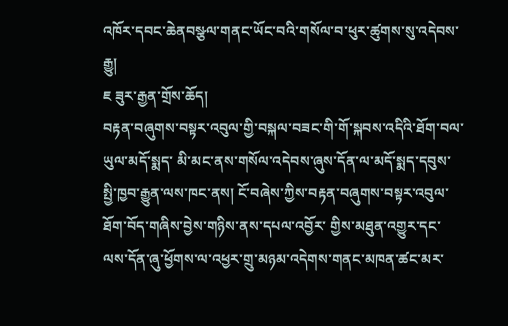འཁོར་དབང་ཆེནབསྩལ་གནང་ཡོང་བའི་གསོལ་བ་ཕུར་ཚུགས་སུ་འདེབས་ རྒྱུ།
ཇ ཟུར་རྒྱན་གྲོས་ཆོད།
བརྟན་བཞུགས་བསྟར་འབུལ་གྱི་བསྐལ་བཟང་གི་གོ་སྐབས་འདིའི་ཐོག་བལ་ཡུལ་མདོ་སྨད་ མི་མང་ནས་གསོལ་འདེབས་ཞུས་དོན་ལ་མདོ་སྨད་དབུས་སྤྱི་ཁྱབ་རྒྱུན་ལས་ཁང་ནས། ངོ་བཞེས་ཀྱིས་བརྟན་བཞུགས་བསྟར་འབུལ་ཐོག་བོད་གཞིས་བྱེས་གཉིས་ནས་དཔལ་འབྱོར་ གྱིས་མཐུན་འགྱུར་དང་ལས་དོན་ཞུ་ཕྱོགས་ལ་འཕྱར་གྲུ་མཉམ་འདེགས་གནང་མཁན་ཚང་མར་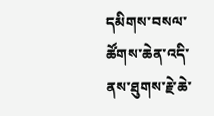དམིགས་བསལ་ཚོགས་ཆེན་འདི་ནས་ཐུགས་རྗེ་ཆེ་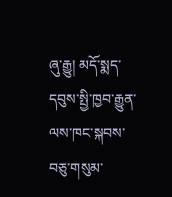ཞུ་རྒྱུ། མདོ་སྨད་དབུས་སྤྱི་ཁྱབ་རྒྱུན་ལས་ཁང་སྐབས་བཅུ་གསུམ་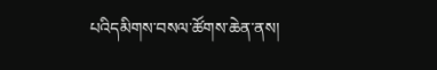པའིདམིགས་བསལ་ཚོགས་ཆེན་ནས།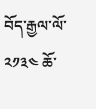བོད་རྒྱལ་ལོ་ ༢༡༣༤ ཆོ་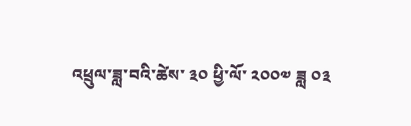འཕྲུལ་ཟླ་བའི་ཚེས་ ༣༠ ཕྱི་ལོ་ ༢༠༠༧ ཟླ ༠༣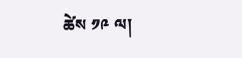ཚེས ༡༩ ལ།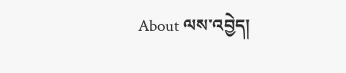About ལས་འབྱེད།